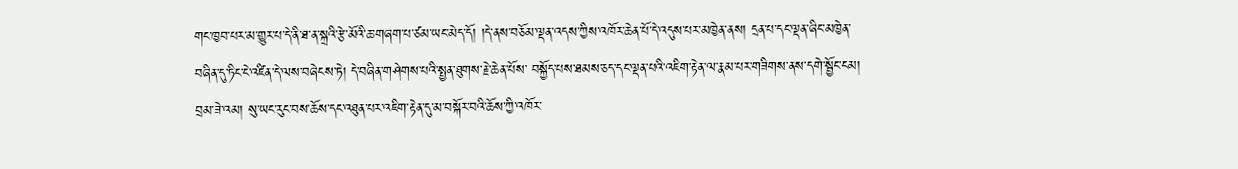གང་ཁྱབ་པར་མ་གྱུར་པ་དེ་ནི་ཐ་ན་སྐྲའི་རྩེ་མོའི་ཆ་གཞག་པ་ཙམ་ཡང་མེད་དོ། །དེ་ནས་བཅོམ་ལྡན་འདས་ཀྱིས་འཁོར་ཆེན་པོ་དེ་འདུས་པར་མཁྱེན་ནས། དྲན་པ་དང་ལྡན་ཞིང་མཁྱེན་བཞིན་དུ་ཏིང་ངེ་འཛིན་དེ་ལས་བཞེངས་ཏེ། དེ་བཞིན་གཤེགས་པའི་སྤྱན་ཐུགས་རྗེ་ཆེན་པོས་ བསྐྱོད་པས་ཐམས་ཅད་དང་ལྡན་པའི་འཇིག་རྟེན་ལ་རྣམ་པར་གཟིགས་ནས་དགེ་སྦྱོང་ངམ། བྲམ་ཟེ་འམ། སུ་ཡང་རུང་བས་ཆོས་དང་འཐུན་པར་འཇིག་རྟེན་དུ་མ་བསྐོར་བའི་ཆོས་ཀྱི་འཁོར་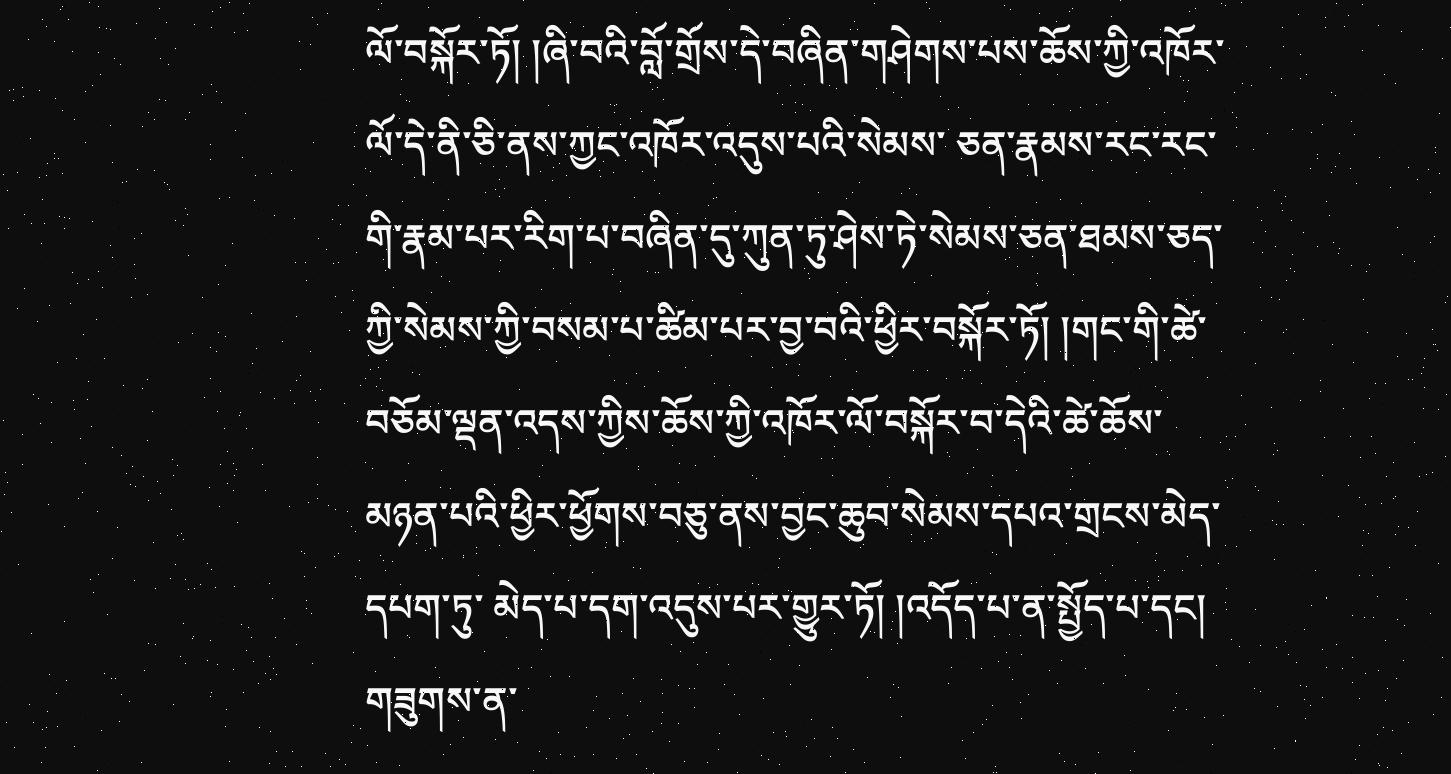ལོ་བསྐོར་ཏོ། །ཞི་བའི་བློ་གྲོས་དེ་བཞིན་གཤེགས་པས་ཆོས་ཀྱི་འཁོར་ལོ་དེ་ནི་ཅི་ནས་ཀྱང་འཁོར་འདུས་པའི་སེམས་ ཅན་རྣམས་རང་རང་གི་རྣམ་པར་རིག་པ་བཞིན་དུ་ཀུན་ཏུ་ཤེས་ཏེ་སེམས་ཅན་ཐམས་ཅད་ཀྱི་སེམས་ཀྱི་བསམ་པ་ཚིམ་པར་བྱ་བའི་ཕྱིར་བསྐོར་ཏོ། །གང་གི་ཚེ་བཅོམ་ལྡན་འདས་ཀྱིས་ཆོས་ཀྱི་འཁོར་ལོ་བསྐོར་བ་དེའི་ཚེ་ཆོས་མཉན་པའི་ཕྱིར་ཕྱོགས་བཅུ་ནས་བྱང་ཆུབ་སེམས་དཔའ་གྲངས་མེད་དཔག་ཏུ་ མེད་པ་དག་འདུས་པར་གྱུར་ཏོ། །འདོད་པ་ན་སྤྱོད་པ་དང། གཟུགས་ན་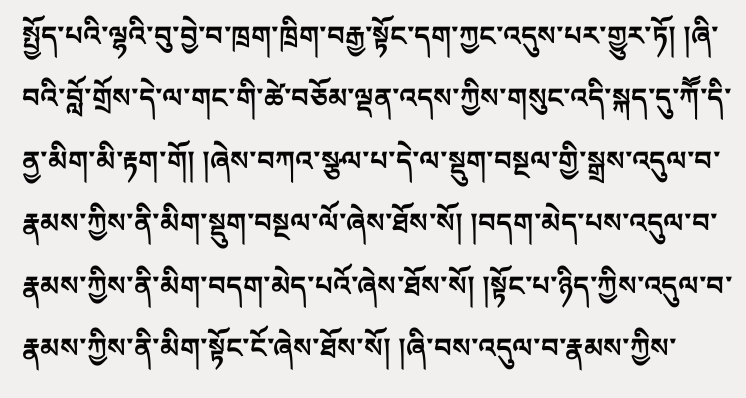སྤྱོད་པའི་ལྷའི་བུ་བྱེ་བ་ཁྲག་ཁྲིག་བརྒྱ་སྟོང་དག་ཀྱང་འདུས་པར་གྱུར་ཏོ། །ཞི་བའི་བློ་གྲོས་དེ་ལ་གང་གི་ཚེ་བཅོམ་ལྡན་འདས་ཀྱིས་གསུང་འདི་སྐད་དུ་ཀཽ་དི་ནྱ་མིག་མི་རྟག་གོ། །ཞེས་བཀའ་སྩལ་པ་དེ་ལ་སྡུག་བསྔལ་གྱི་སྒྲས་འདུལ་བ་ རྣམས་ཀྱིས་ནི་མིག་སྡུག་བསྔལ་ལོ་ཞེས་ཐོས་སོ། །བདག་མེད་པས་འདུལ་བ་རྣམས་ཀྱིས་ནི་མིག་བདག་མེད་པའོ་ཞེས་ཐོས་སོ། །སྟོང་པ་ཉིད་ཀྱིས་འདུལ་བ་རྣམས་ཀྱིས་ནི་མིག་སྟོང་ངོ་ཞེས་ཐོས་སོ། །ཞི་བས་འདུལ་བ་རྣམས་ཀྱིས་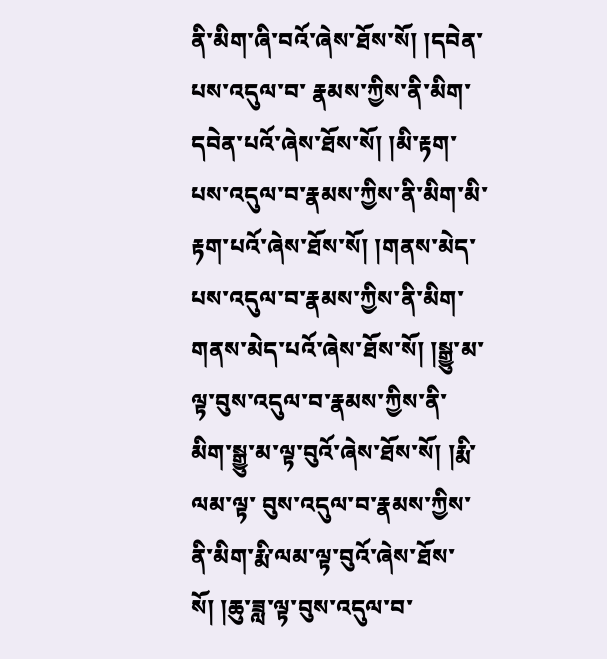ནི་མིག་ཞི་བའོ་ཞེས་ཐོས་སོ། །དབེན་པས་འདུལ་བ་ རྣམས་ཀྱིས་ནི་མིག་དབེན་པའོ་ཞེས་ཐོས་སོ། །མི་རྟག་པས་འདུལ་བ་རྣམས་ཀྱིས་ནི་མིག་མི་རྟག་པའོ་ཞེས་ཐོས་སོ། །གནས་མེད་པས་འདུལ་བ་རྣམས་ཀྱིས་ནི་མིག་གནས་མེད་པའོ་ཞེས་ཐོས་སོ། །སྒྱུ་མ་ལྟ་བུས་འདུལ་བ་རྣམས་ཀྱིས་ནི་མིག་སྒྱུ་མ་ལྟ་བུའོ་ཞེས་ཐོས་སོ། །རྨི་ལམ་ལྟ་ བུས་འདུལ་བ་རྣམས་ཀྱིས་ནི་མིག་རྨི་ལམ་ལྟ་བུའོ་ཞེས་ཐོས་སོ། །ཆུ་ཟླ་ལྟ་བུས་འདུལ་བ་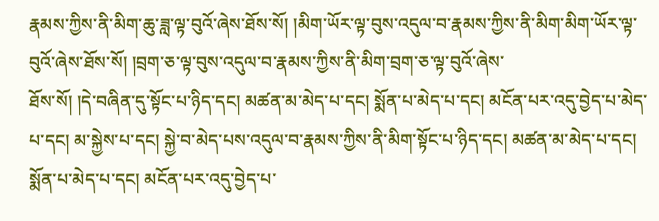རྣམས་ཀྱིས་ནི་མིག་ཆུ་ཟླ་ལྟ་བུའོ་ཞེས་ཐོས་སོ། །མིག་ཡོར་ལྟ་བུས་འདུལ་བ་རྣམས་ཀྱིས་ནི་མིག་མིག་ཡོར་ལྟ་བུའོ་ཞེས་ཐོས་སོ། །བྲག་ཅ་ལྟ་བུས་འདུལ་བ་རྣམས་ཀྱིས་ནི་མིག་བྲག་ཅ་ལྟ་བུའོ་ཞེས་
ཐོས་སོ། །དེ་བཞིན་དུ་སྟོང་པ་ཉིད་དང། མཚན་མ་མེད་པ་དང། སྨོན་པ་མེད་པ་དང། མངོན་པར་འདུ་བྱེད་པ་མེད་པ་དང། མ་སྐྱེས་པ་དང། སྐྱེ་བ་མེད་པས་འདུལ་བ་རྣམས་ཀྱིས་ནི་མིག་སྟོང་པ་ཉིད་དང། མཚན་མ་མེད་པ་དང། སྨོན་པ་མེད་པ་དང། མངོན་པར་འདུ་བྱེད་པ་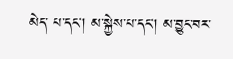མེད་ པ་དང། མ་སྐྱེས་པ་དང། མ་བྱུང་བར་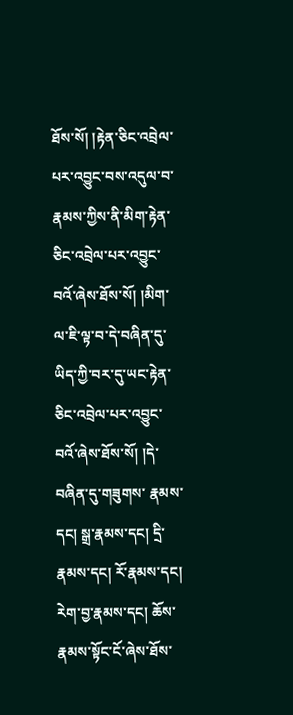ཐོས་སོ། །རྟེན་ཅིང་འབྲེལ་པར་འབྱུང་བས་འདུལ་བ་རྣམས་ཀྱིས་ནི་མིག་རྟེན་ཅིང་འབྲེལ་པར་འབྱུང་བའོ་ཞེས་ཐོས་སོ། །མིག་ལ་ཇི་ལྟ་བ་དེ་བཞིན་དུ་ཡིད་ཀྱི་བར་དུ་ཡང་རྟེན་ཅིང་འབྲེལ་པར་འབྱུང་བའོ་ཞེས་ཐོས་སོ། །དེ་བཞིན་དུ་གཟུགས་ རྣམས་དང། སྒྲ་རྣམས་དང། དྲི་རྣམས་དང། རོ་རྣམས་དང། རེག་བྱ་རྣམས་དང། ཆོས་རྣམས་སྟོང་ངོ་ཞེས་ཐོས་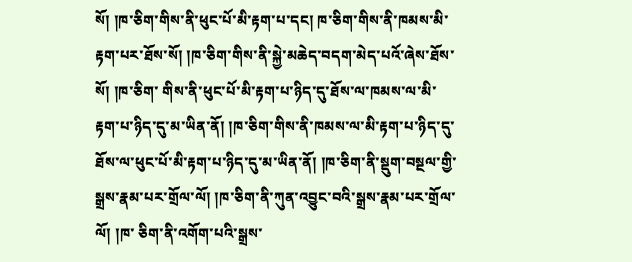སོ། །ཁ་ཅིག་གིས་ནི་ཕུང་པོ་མི་རྟག་པ་དང། ཁ་ཅིག་གིས་ནི་ཁམས་མི་རྟག་པར་ཐོས་སོ། །ཁ་ཅིག་གིས་ནི་སྐྱེ་མཆེད་བདག་མེད་པའོ་ཞེས་ཐོས་སོ། །ཁ་ཅིག་ གིས་ནི་ཕུང་པོ་མི་རྟག་པ་ཉིད་དུ་ཐོས་ལ་ཁམས་ལ་མི་རྟག་པ་ཉིད་དུ་མ་ཡིན་ནོ། །ཁ་ཅིག་གིས་ནི་ཁམས་ལ་མི་རྟག་པ་ཉིད་དུ་ཐོས་ལ་ཕུང་པོ་མི་རྟག་པ་ཉིད་དུ་མ་ཡིན་ནོ། །ཁ་ཅིག་ནི་སྡུག་བསྔལ་གྱི་སྒྲས་རྣམ་པར་གྲོལ་ལོ། །ཁ་ཅིག་ནི་ཀུན་འབྱུང་བའི་སྒྲས་རྣམ་པར་གྲོལ་ལོ། །ཁ་ ཅིག་ནི་འགོག་པའི་སྒྲས་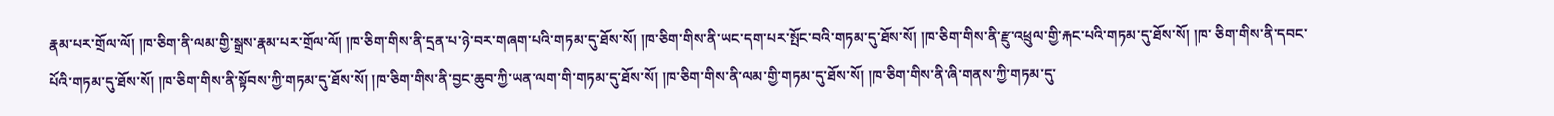རྣམ་པར་གྲོལ་ལོ། །ཁ་ཅིག་ནི་ལམ་གྱི་སྒྲས་རྣམ་པར་གྲོལ་ལོ། །ཁ་ཅིག་གིས་ནི་དྲན་པ་ཉེ་བར་གཞག་པའི་གཏམ་དུ་ཐོས་སོ། །ཁ་ཅིག་གིས་ནི་ཡང་དག་པར་སྤོང་བའི་གཏམ་དུ་ཐོས་སོ། །ཁ་ཅིག་གིས་ནི་རྫུ་འཕྲུལ་གྱི་རྐང་པའི་གཏམ་དུ་ཐོས་སོ། །ཁ་ ཅིག་གིས་ནི་དབང་པོའི་གཏམ་དུ་ཐོས་སོ། །ཁ་ཅིག་གིས་ནི་སྟོབས་ཀྱི་གཏམ་དུ་ཐོས་སོ། །ཁ་ཅིག་གིས་ནི་བྱང་ཆུབ་ཀྱི་ཡན་ལག་གི་གཏམ་དུ་ཐོས་སོ། །ཁ་ཅིག་གིས་ནི་ལམ་གྱི་གཏམ་དུ་ཐོས་སོ། །ཁ་ཅིག་གིས་ནི་ཞི་གནས་ཀྱི་གཏམ་དུ་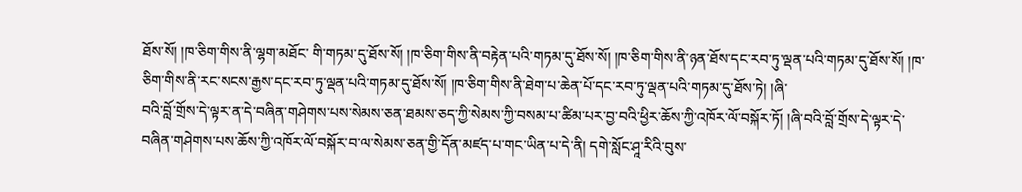ཐོས་སོ། །ཁ་ཅིག་གིས་ནི་ལྷག་མཐོང་ གི་གཏམ་དུ་ཐོས་སོ། །ཁ་ཅིག་གིས་ནི་བརྟེན་པའི་གཏམ་དུ་ཐོས་སོ། །ཁ་ཅིག་གིས་ནི་ཉན་ཐོས་དང་རབ་ཏུ་ལྡན་པའི་གཏམ་དུ་ཐོས་སོ། །ཁ་ཅིག་གིས་ནི་རང་སངས་རྒྱས་དང་རབ་ཏུ་ལྡན་པའི་གཏམ་དུ་ཐོས་སོ། །ཁ་ཅིག་གིས་ནི་ཐེག་པ་ཆེན་པོ་དང་རབ་ཏུ་ལྡན་པའི་གཏམ་དུ་ཐོས་ཏེ། །ཞི་
བའི་བློ་གྲོས་དེ་ལྟར་ན་དེ་བཞིན་གཤེགས་པས་སེམས་ཅན་ཐམས་ཅད་ཀྱི་སེམས་ཀྱི་བསམ་པ་ཚིམ་པར་བྱ་བའི་ཕྱིར་ཆོས་ཀྱི་འཁོར་ལོ་བསྐོར་ཏོ། །ཞི་བའི་བློ་གྲོས་དེ་ལྟར་དེ་བཞིན་གཤེགས་པས་ཆོས་ཀྱི་འཁོར་ལོ་བསྐོར་བ་ལ་སེམས་ཅན་གྱི་དོན་མཛད་པ་གང་ཡིན་པ་དེ་ནི། དགེ་སློང་ཤཱ་རིའི་བུས་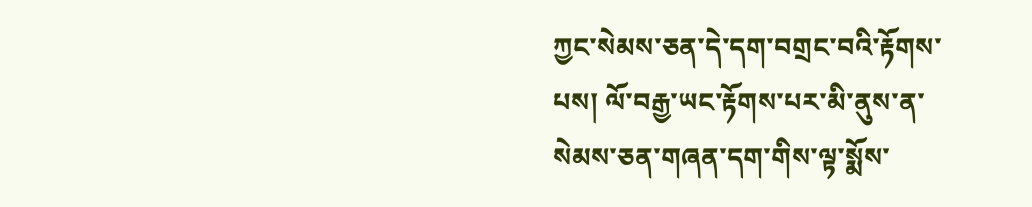ཀྱང་སེམས་ཅན་དེ་དག་བགྲང་བའི་རྟོགས་པས། ལོ་བརྒྱ་ཡང་རྟོགས་པར་མི་ནུས་ན་སེམས་ཅན་གཞན་དག་གིས་ལྟ་སྨོས་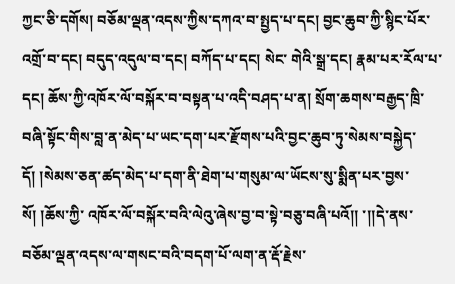ཀྱང་ཅི་དགོས། བཅོམ་ལྡན་འདས་ཀྱིས་དཀའ་བ་སྤྱད་པ་དང། བྱང་ཆུབ་ཀྱི་སྙིང་པོར་འགྲོ་བ་དང། བདུད་འདུལ་བ་དང། བཀོད་པ་དང། སེང་ གེའི་སྒྲ་དང། རྣམ་པར་རོལ་པ་དང། ཆོས་ཀྱི་འཁོར་ལོ་བསྐོར་བ་བསྟན་པ་འདི་བཤད་པ་ན། སྲོག་ཆགས་བརྒྱད་ཁྲི་བཞི་སྟོང་གིས་བླ་ན་མེད་པ་ཡང་དག་པར་རྫོགས་པའི་བྱང་ཆུབ་ཏུ་སེམས་བསྐྱེད་དོ། །སེམས་ཅན་ཚད་མེད་པ་དག་ནི་ཐེག་པ་གསུམ་ལ་ཡོངས་སུ་སྨིན་པར་བྱས་སོ། །ཆོས་ཀྱི་ འཁོར་ལོ་བསྐོར་བའི་ལེའུ་ཞེས་བྱ་བ་སྟེ་བཅུ་བཞི་པའོ།། ་།།དེ་ནས་བཅོམ་ལྡན་འདས་ལ་གསང་བའི་བདག་པོ་ལག་ན་རྡོ་རྗེས་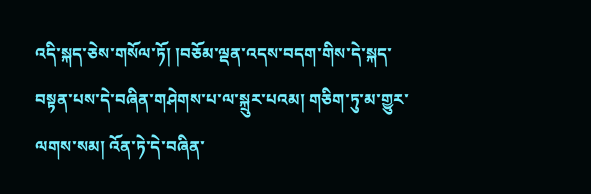འདི་སྐད་ཅེས་གསོལ་ཏོ། །བཅོམ་ལྡན་འདས་བདག་གིས་དེ་སྐད་བསྟན་པས་དེ་བཞིན་གཤེགས་པ་ལ་སྐྲུར་པའམ། གཅིག་ཏུ་མ་གྱུར་ལགས་སམ། འོན་ཏེ་དེ་བཞིན་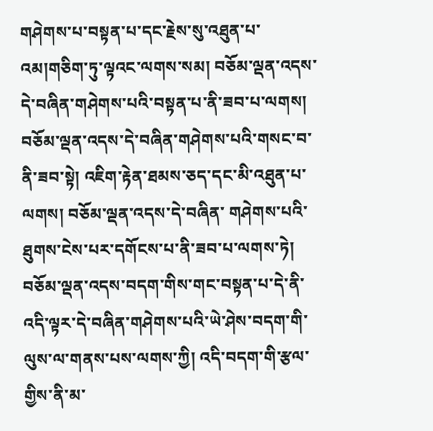གཤེགས་པ་བསྟན་པ་དང་རྗེས་སུ་འཐུན་པ་འམ།གཅིག་ཏུ་ལྟའང་ལགས་སམ། བཅོམ་ལྡན་འདས་དེ་བཞིན་གཤེགས་པའི་བསྟན་པ་ནི་ཟབ་པ་ལགས། བཅོམ་ལྡན་འདས་དེ་བཞིན་གཤེགས་པའི་གསང་བ་ནི་ཟབ་སྟེ། འཇིག་རྟེན་ཐམས་ཅད་དང་མི་འཐུན་པ་ལགས། བཅོམ་ལྡན་འདས་དེ་བཞིན་ གཤེགས་པའི་ཐུགས་ངེས་པར་དགོངས་པ་ནི་ཟབ་པ་ལགས་ཏེ། བཅོམ་ལྡན་འདས་བདག་གིས་གང་བསྟན་པ་དེ་ནི་འདི་ལྟར་དེ་བཞིན་གཤེགས་པའི་ཡེ་ཤེས་བདག་གི་ལུས་ལ་གནས་པས་ལགས་ཀྱི། འདི་བདག་གི་རྩལ་གྱིས་ནི་མ་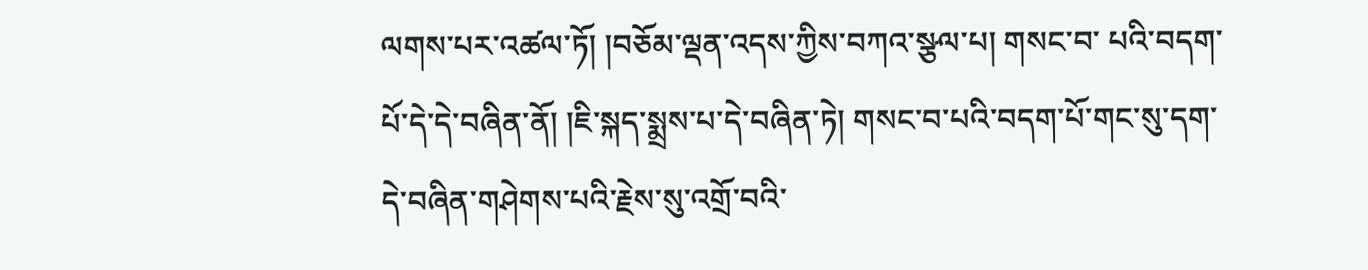ལགས་པར་འཚལ་ཏོ། །བཅོམ་ལྡན་འདས་ཀྱིས་བཀའ་སྩལ་པ། གསང་བ་ པའི་བདག་པོ་དེ་དེ་བཞིན་ནོ། །ཇི་སྐད་སྨྲས་པ་དེ་བཞིན་ཏེ། གསང་བ་པའི་བདག་པོ་གང་སུ་དག་དེ་བཞིན་གཤེགས་པའི་རྗེས་སུ་འགྲོ་བའི་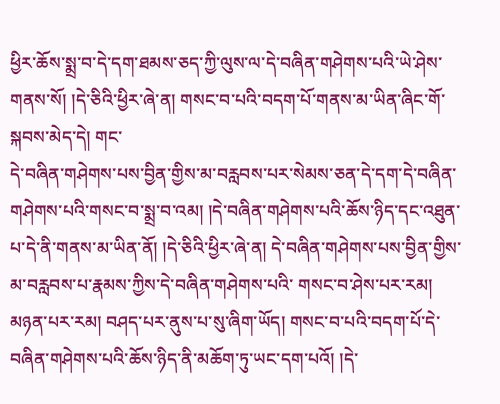ཕྱིར་ཆོས་སྨྲ་བ་དེ་དག་ཐམས་ཅད་ཀྱི་ལུས་ལ་དེ་བཞིན་གཤེགས་པའི་ཡེ་ཤེས་གནས་སོ། །དེ་ཅིའི་ཕྱིར་ཞེ་ན། གསང་བ་པའི་བདག་པོ་གནས་མ་ཡིན་ཞིང་གོ་སྐབས་མེད་དེ། གང་
དེ་བཞིན་གཤེགས་པས་བྱིན་གྱིས་མ་བརླབས་པར་སེམས་ཅན་དེ་དག་དེ་བཞིན་གཤེགས་པའི་གསང་བ་སྨྲ་བ་འམ། །དེ་བཞིན་གཤེགས་པའི་ཆོས་ཉིད་དང་འཐུན་པ་དེ་ནི་གནས་མ་ཡིན་ནོ། །དེ་ཅིའི་ཕྱིར་ཞེ་ན། དེ་བཞིན་གཤེགས་པས་བྱིན་གྱིས་མ་བརླབས་པ་རྣམས་ཀྱིས་དེ་བཞིན་གཤེགས་པའི་ གསང་བ་ཤེས་པར་རམ། མཉན་པར་རམ། བཤད་པར་ནུས་པ་སུ་ཞིག་ཡོད། གསང་བ་པའི་བདག་པོ་དེ་བཞིན་གཤེགས་པའི་ཆོས་ཉིད་ནི་མཆོག་ཏུ་ཡང་དག་པའོ། །དེ་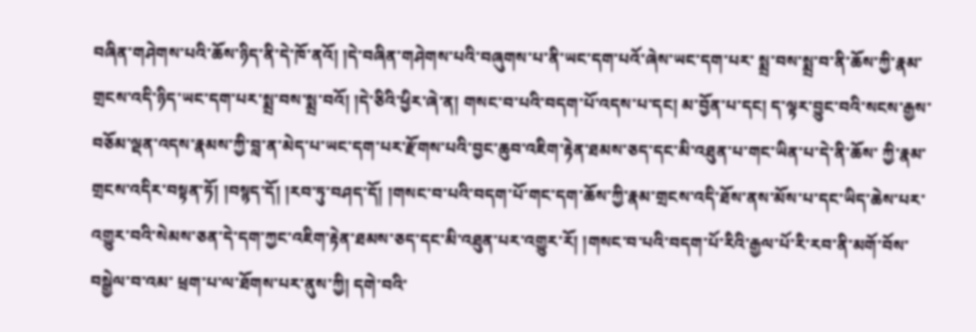བཞིན་གཤེགས་པའི་ཆོས་ཉིད་ནི་དེ་ཁོ་ནའོ། །དེ་བཞིན་གཤེགས་པའི་བཞུགས་པ་ནི་ཡང་དག་པའོ་ཞེས་ཡང་དག་པར་ སྨྲ་བས་སྨྲ་བ་ནི་ཆོས་ཀྱི་རྣམ་གྲངས་འདི་ཉིད་ཡང་དག་པར་སྨྲ་བས་སྨྲ་བའོ། །དེ་ཅིའི་ཕྱིར་ཞེ་ན། གསང་བ་པའི་བདག་པོ་འདས་པ་དང། མ་བྱོན་པ་དང། ད་ལྟར་བྱུང་བའི་སངས་རྒྱས་བཅོམ་ལྡན་འདས་རྣམས་ཀྱི་བླ་ན་མེད་པ་ཡང་དག་པར་རྫོགས་པའི་བྱང་ཆུབ་འཇིག་རྟེན་ཐམས་ཅད་དང་མི་འཐུན་པ་གང་ཡིན་པ་དེ་ནི་ཆོས་ ཀྱི་རྣམ་གྲངས་འདིར་བསྟན་ཏོ། །བསྙད་དོ། །རབ་ཏུ་བཤད་དོ། །གསང་བ་པའི་བདག་པོ་གང་དག་ཆོས་ཀྱི་རྣམ་གྲངས་འདི་ཐོས་ནས་མོས་པ་དང་ཡིད་ཆེས་པར་འགྱུར་བའི་སེམས་ཅན་དེ་དག་ཀྱང་འཇིག་རྟེན་ཐམས་ཅད་དང་མི་འཐུན་པར་འགྱུར་རོ། །གསང་བ་པའི་བདག་པོ་རིའི་རྒྱལ་པོ་རི་རབ་ནི་མགོ་བོས་བསྒྱེལ་བ་འམ་ ཕྲག་པ་ལ་ཐོགས་པར་ནུས་ཀྱི། དགེ་བའི་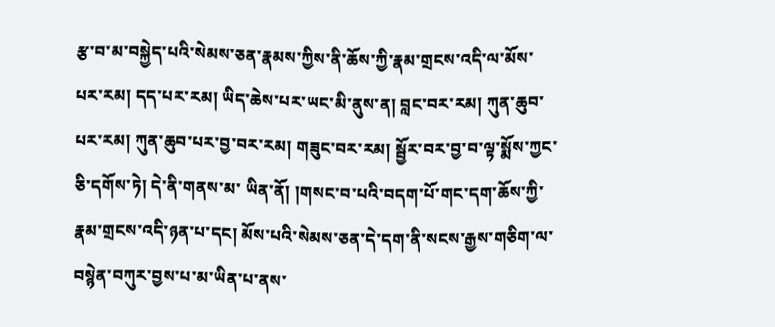རྩ་བ་མ་བསྐྱེད་པའི་སེམས་ཅན་རྣམས་ཀྱིས་ནི་ཆོས་ཀྱི་རྣམ་གྲངས་འདི་ལ་མོས་པར་རམ། དད་པར་རམ། ཡིད་ཆེས་པར་ཡང་མི་ནུས་ན། བླང་བར་རམ། ཀུན་ཆུབ་པར་རམ། ཀུན་ཆུབ་པར་བྱ་བར་རམ། གཟུང་བར་རམ། སྦྱོར་བར་བྱ་བ་ལྟ་སྨོས་ཀྱང་ཅི་དགོས་ཏེ། དེ་ནི་གནས་མ་ ཡིན་ནོ། །གསང་བ་པའི་བདག་པོ་གང་དག་ཆོས་ཀྱི་རྣམ་གྲངས་འདི་ཉན་པ་དང། མོས་པའི་སེམས་ཅན་དེ་དག་ནི་སངས་རྒྱས་གཅིག་ལ་བསྙེན་བཀུར་བྱས་པ་མ་ཡིན་པ་ནས་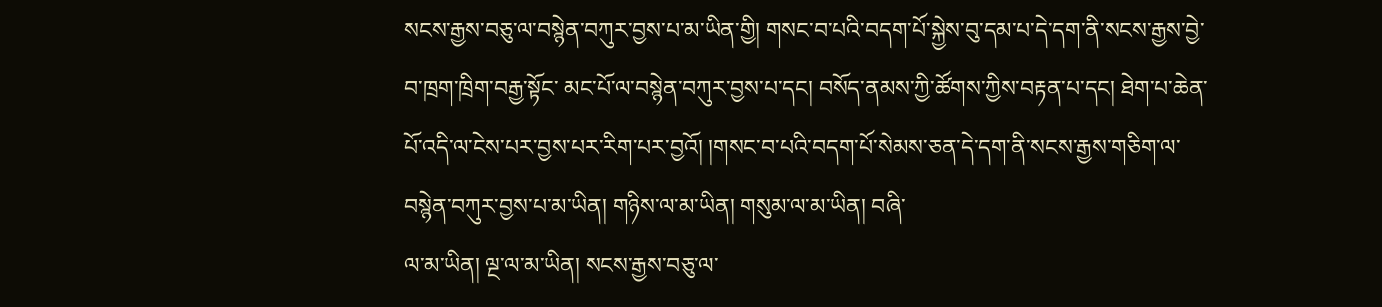སངས་རྒྱས་བཅུ་ལ་བསྙེན་བཀུར་བྱས་པ་མ་ཡིན་གྱི། གསང་བ་པའི་བདག་པོ་སྐྱེས་བུ་དམ་པ་དེ་དག་ནི་སངས་རྒྱས་བྱེ་བ་ཁྲག་ཁྲིག་བརྒྱ་སྟོང་ མང་པོ་ལ་བསྙེན་བཀུར་བྱས་པ་དང། བསོད་ནམས་ཀྱི་ཚོགས་ཀྱིས་བརྟན་པ་དང། ཐེག་པ་ཆེན་པོ་འདི་ལ་ངེས་པར་བྱས་པར་རིག་པར་བྱའོ། །གསང་བ་པའི་བདག་པོ་སེམས་ཅན་དེ་དག་ནི་སངས་རྒྱས་གཅིག་ལ་བསྙེན་བཀུར་བྱས་པ་མ་ཡིན། གཉིས་ལ་མ་ཡིན། གསུམ་ལ་མ་ཡིན། བཞི་
ལ་མ་ཡིན། ལྔ་ལ་མ་ཡིན། སངས་རྒྱས་བཅུ་ལ་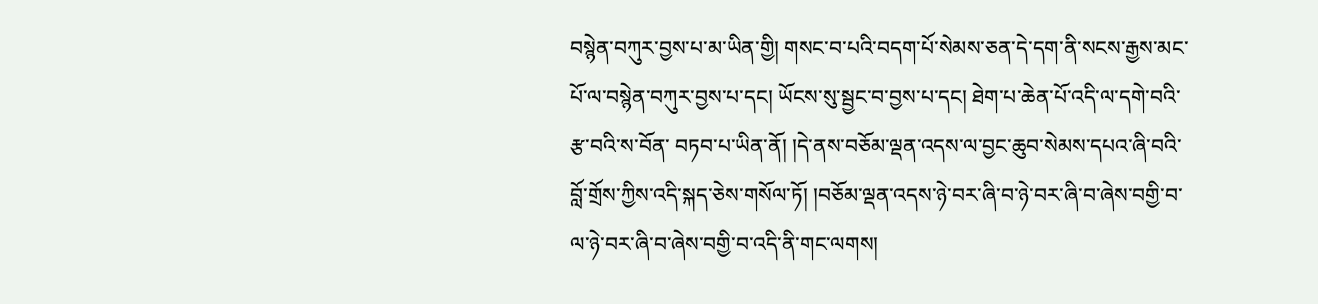བསྙེན་བཀུར་བྱས་པ་མ་ཡིན་གྱི། གསང་བ་པའི་བདག་པོ་སེམས་ཅན་དེ་དག་ནི་སངས་རྒྱས་མང་པོ་ལ་བསྙེན་བཀུར་བྱས་པ་དང། ཡོངས་སུ་སྦྱང་བ་བྱས་པ་དང། ཐེག་པ་ཆེན་པོ་འདི་ལ་དགེ་བའི་རྩ་བའི་ས་བོན་ བཏབ་པ་ཡིན་ནོ། །དེ་ནས་བཅོམ་ལྡན་འདས་ལ་བྱང་ཆུབ་སེམས་དཔའ་ཞི་བའི་བློ་གྲོས་ཀྱིས་འདི་སྐད་ཅེས་གསོལ་ཏོ། །བཅོམ་ལྡན་འདས་ཉེ་བར་ཞི་བ་ཉེ་བར་ཞི་བ་ཞེས་བགྱི་བ་ལ་ཉེ་བར་ཞི་བ་ཞེས་བགྱི་བ་འདི་ནི་གང་ལགས།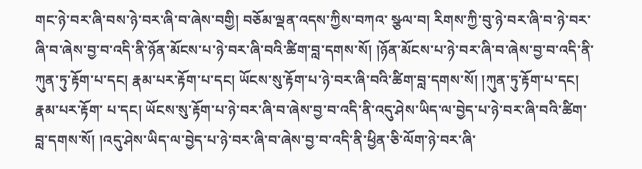གང་ཉེ་བར་ཞི་བས་ཉེ་བར་ཞི་བ་ཞེས་བགྱི། བཅོམ་ལྡན་འདས་ཀྱིས་བཀའ་ སྩལ་བ། རིགས་ཀྱི་བུ་ཉེ་བར་ཞི་བ་ཉེ་བར་ཞི་བ་ཞེས་བྱ་བ་འདི་ནི་ཉོན་མོངས་པ་ཉེ་བར་ཞི་བའི་ཚིག་བླ་དགས་སོ། །ཉོན་མོངས་པ་ཉེ་བར་ཞི་བ་ཞེས་བྱ་བ་འདི་ནི་ཀུན་ཏུ་རྟོག་པ་དང། རྣམ་པར་རྟོག་པ་དང། ཡོངས་སུ་རྟོག་པ་ཉེ་བར་ཞི་བའི་ཚིག་བླ་དགས་སོ། །ཀུན་ཏུ་རྟོག་པ་དང། རྣམ་པར་རྟོག་ པ་དང། ཡོངས་སུ་རྟོག་པ་ཉེ་བར་ཞི་བ་ཞེས་བྱ་བ་འདི་ནི་འདུ་ཤེས་ཡིད་ལ་བྱེད་པ་ཉེ་བར་ཞི་བའི་ཚིག་བླ་དགས་སོ། །འདུ་ཤེས་ཡིད་ལ་བྱེད་པ་ཉེ་བར་ཞི་བ་ཞེས་བྱ་བ་འདི་ནི་ཕྱིན་ཅི་ལོག་ཉེ་བར་ཞི་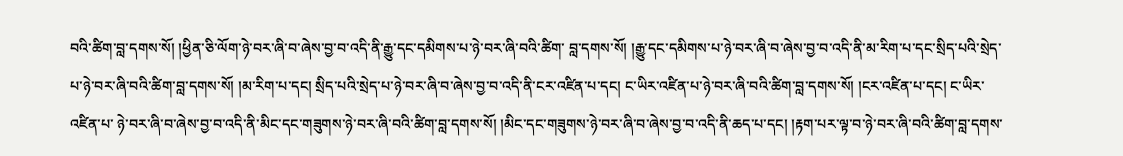བའི་ཚིག་བླ་དགས་སོ། །ཕྱིན་ཅི་ལོག་ཉེ་བར་ཞི་བ་ཞེས་བྱ་བ་འདི་ནི་རྒྱུ་དང་དམིགས་པ་ཉེ་བར་ཞི་བའི་ཚིག་ བླ་དགས་སོ། །རྒྱུ་དང་དམིགས་པ་ཉེ་བར་ཞི་བ་ཞེས་བྱ་བ་འདི་ནི་མ་རིག་པ་དང་སྲིད་པའི་སྲེད་པ་ཉེ་བར་ཞི་བའི་ཚིག་བླ་དགས་སོ། །མ་རིག་པ་དང། སྲིད་པའི་སྲེད་པ་ཉེ་བར་ཞི་བ་ཞེས་བྱ་བ་འདི་ནི་ངར་འཛིན་པ་དང། ང་ཡིར་འཛིན་པ་ཉེ་བར་ཞི་བའི་ཚིག་བླ་དགས་སོ། །ངར་འཛིན་པ་དང། ང་ཡིར་འཛིན་པ་ ཉེ་བར་ཞི་བ་ཞེས་བྱ་བ་འདི་ནི་མིང་དང་གཟུགས་ཉེ་བར་ཞི་བའི་ཚིག་བླ་དགས་སོ། །མིང་དང་གཟུགས་ཉེ་བར་ཞི་བ་ཞེས་བྱ་བ་འདི་ནི་ཆད་པ་དང། །རྟག་པར་ལྟ་བ་ཉེ་བར་ཞི་བའི་ཚིག་བླ་དགས་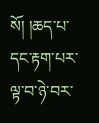སོ། །ཆད་པ་དང་རྟག་པར་ལྟ་བ་ཉེ་བར་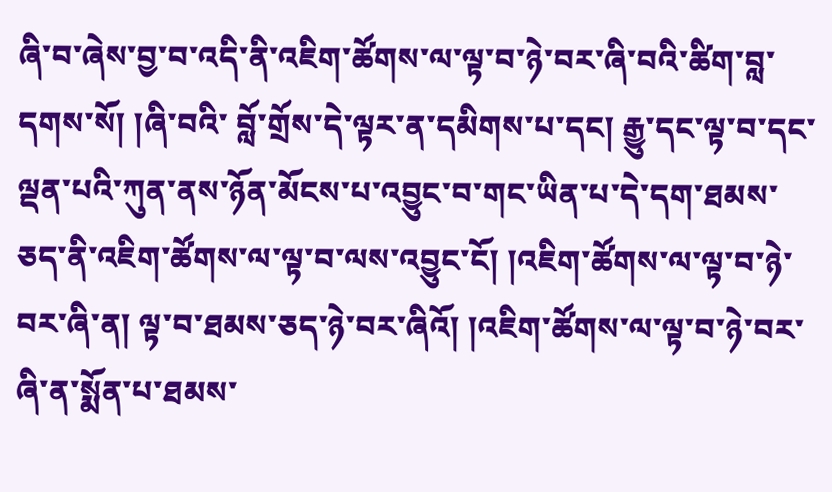ཞི་བ་ཞེས་བྱ་བ་འདི་ནི་འཇིག་ཚོགས་ལ་ལྟ་བ་ཉེ་བར་ཞི་བའི་ཚིག་བླ་དགས་སོ། །ཞི་བའི་ བློ་གྲོས་དེ་ལྟར་ན་དམིགས་པ་དང། རྒྱུ་དང་ལྟ་བ་དང་ལྡན་པའི་ཀུན་ནས་ཉོན་མོངས་པ་འབྱུང་བ་གང་ཡིན་པ་དེ་དག་ཐམས་ཅད་ནི་འཇིག་ཚོགས་ལ་ལྟ་བ་ལས་འབྱུང་ངོ། །འཇིག་ཚོགས་ལ་ལྟ་བ་ཉེ་བར་ཞི་ན། ལྟ་བ་ཐམས་ཅད་ཉེ་བར་ཞིའོ། །འཇིག་ཚོགས་ལ་ལྟ་བ་ཉེ་བར་ཞི་ན་སྨོན་པ་ཐམས་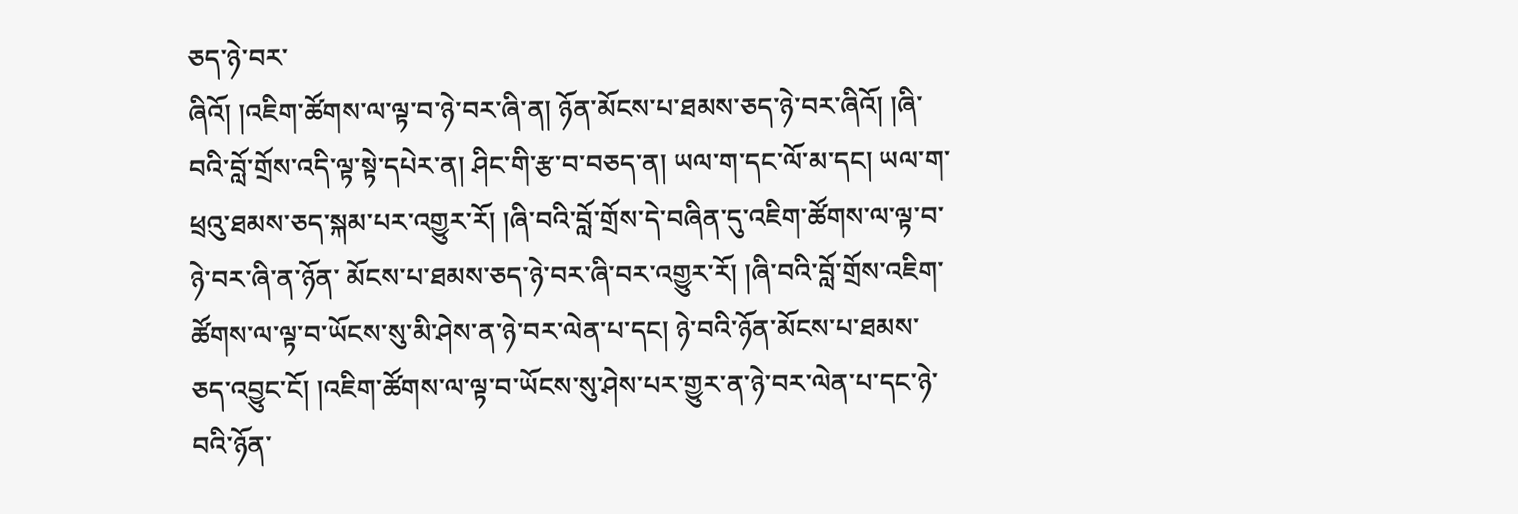ཅད་ཉེ་བར་
ཞིའོ། །འཇིག་ཚོགས་ལ་ལྟ་བ་ཉེ་བར་ཞི་ན། ཉོན་མོངས་པ་ཐམས་ཅད་ཉེ་བར་ཞིའོ། །ཞི་བའི་བློ་གྲོས་འདི་ལྟ་སྟེ་དཔེར་ན། ཤིང་གི་རྩ་བ་བཅད་ན། ཡལ་ག་དང་ལོ་མ་དང། ཡལ་ག་ཕྲའུ་ཐམས་ཅད་སྐམ་པར་འགྱུར་རོ། །ཞི་བའི་བློ་གྲོས་དེ་བཞིན་དུ་འཇིག་ཚོགས་ལ་ལྟ་བ་ཉེ་བར་ཞི་ན་ཉོན་ མོངས་པ་ཐམས་ཅད་ཉེ་བར་ཞི་བར་འགྱུར་རོ། །ཞི་བའི་བློ་གྲོས་འཇིག་ཚོགས་ལ་ལྟ་བ་ཡོངས་སུ་མི་ཤེས་ན་ཉེ་བར་ལེན་པ་དང། ཉེ་བའི་ཉོན་མོངས་པ་ཐམས་ཅད་འབྱུང་ངོ། །འཇིག་ཚོགས་ལ་ལྟ་བ་ཡོངས་སུ་ཤེས་པར་གྱུར་ན་ཉེ་བར་ལེན་པ་དང་ཉེ་བའི་ཉོན་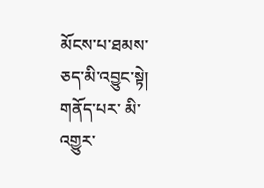མོངས་པ་ཐམས་ཅད་མི་འབྱུང་སྟེ། གནོད་པར་ མི་འགྱུར་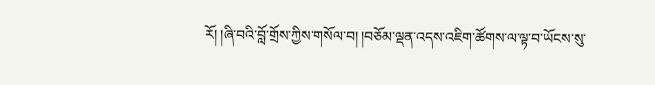རོ། །ཞི་བའི་བློ་གྲོས་ཀྱིས་གསོལ་བ། །བཅོམ་ལྡན་འདས་འཇིག་ཚོགས་ལ་ལྟ་བ་ཡོངས་སུ་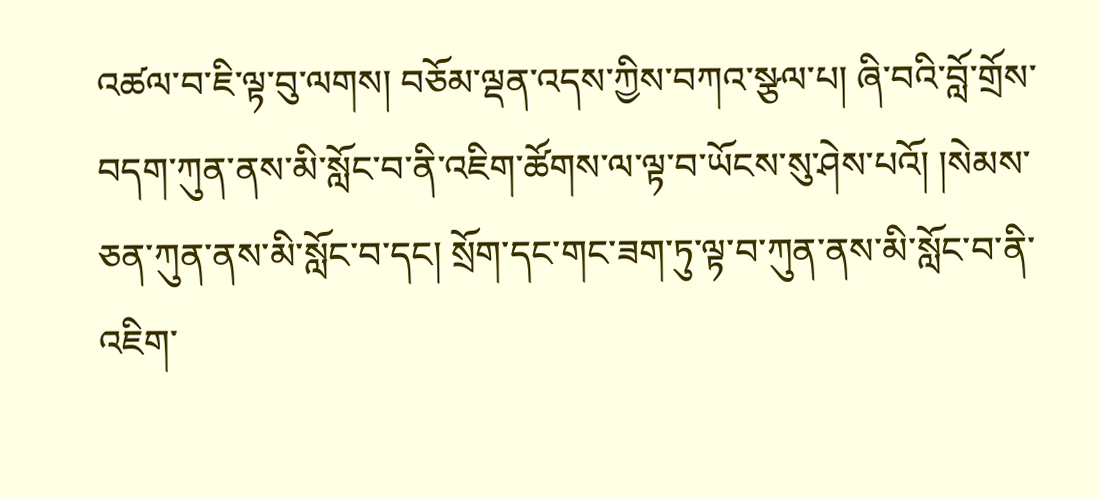འཚལ་བ་ཇི་ལྟ་བུ་ལགས། བཅོམ་ལྡན་འདས་ཀྱིས་བཀའ་སྩལ་པ། ཞི་བའི་བློ་གྲོས་བདག་ཀུན་ནས་མི་སློང་བ་ནི་འཇིག་ཚོགས་ལ་ལྟ་བ་ཡོངས་སུ་ཤེས་པའོ། །སེམས་ཅན་ཀུན་ནས་མི་སློང་བ་དང། སྲོག་དང་གང་ཟག་ཏུ་ལྟ་བ་ཀུན་ནས་མི་སློང་བ་ནི་འཇིག་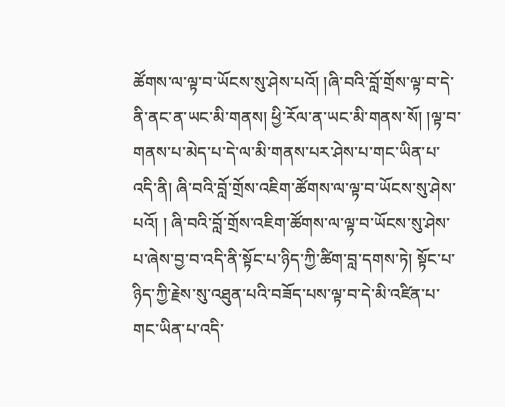ཚོགས་ལ་ལྟ་བ་ཡོངས་སུ་ཤེས་པའོ། །ཞི་བའི་བློ་གྲོས་ལྟ་བ་དེ་ནི་ནང་ན་ཡང་མི་གནས། ཕྱི་རོལ་ན་ཡང་མི་གནས་སོ། །ལྟ་བ་གནས་པ་མེད་པ་དེ་ལ་མི་གནས་པར་ཤེས་པ་གང་ཡིན་པ་འདི་ནི། ཞི་བའི་བློ་གྲོས་འཇིག་ཚོགས་ལ་ལྟ་བ་ཡོངས་སུ་ཤེས་པའོ། ། ཞི་བའི་བློ་གྲོས་འཇིག་ཚོགས་ལ་ལྟ་བ་ཡོངས་སུ་ཤེས་པ་ཞེས་བྱ་བ་འདི་ནི་སྟོང་པ་ཉིད་ཀྱི་ཚིག་བླ་དགས་ཏེ། སྟོང་པ་ཉིད་ཀྱི་རྗེས་སུ་འཐུན་པའི་བཟོད་པས་ལྟ་བ་དེ་མི་འཛིན་པ་གང་ཡིན་པ་འདི་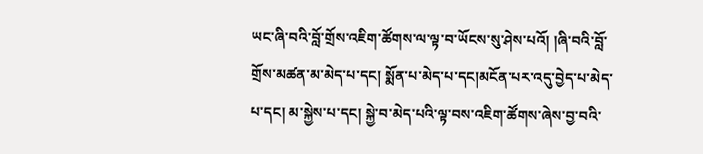ཡང་ཞི་བའི་བློ་གྲོས་འཇིག་ཚོགས་ལ་ལྟ་བ་ཡོངས་སུ་ཤེས་པའོ། །ཞི་བའི་བློ་གྲོས་མཚན་མ་མེད་པ་དང། སྨོན་པ་མེད་པ་དང།མངོན་པར་འདུ་བྱེད་པ་མེད་པ་དང། མ་སྐྱེས་པ་དང། སྐྱེ་བ་མེད་པའི་ལྟ་བས་འཇིག་ཚོགས་ཞེས་བྱ་བའི་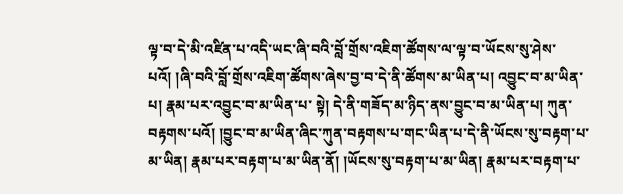ལྟ་བ་དེ་མི་འཛིན་པ་འདི་ཡང་ཞི་བའི་བློ་གྲོས་འཇིག་ཚོགས་ལ་ལྟ་བ་ཡོངས་སུ་ཤེས་པའོ། །ཞི་བའི་བློ་གྲོས་འཇིག་ཚོགས་ཞེས་བྱ་བ་དེ་ནི་ཚོགས་མ་ཡིན་པ། འབྱུང་བ་མ་ཡིན་པ། རྣམ་པར་འབྱུང་བ་མ་ཡིན་པ་ སྟེ། དེ་ནི་གཟོད་མ་ཉིད་ནས་བྱུང་བ་མ་ཡིན་པ། ཀུན་བརྟགས་པའོ། །བྱུང་བ་མ་ཡིན་ཞིང་ཀུན་བརྟགས་པ་གང་ཡིན་པ་དེ་ནི་ཡོངས་སུ་བརྟག་པ་མ་ཡིན། རྣམ་པར་བརྟག་པ་མ་ཡིན་ནོ། །ཡོངས་སུ་བརྟག་པ་མ་ཡིན། རྣམ་པར་བརྟག་པ་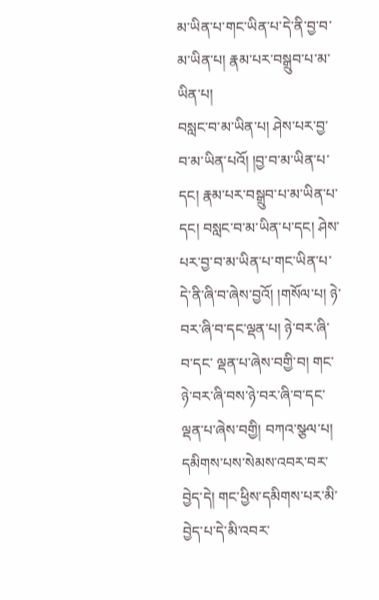མ་ཡིན་པ་གང་ཡིན་པ་དེ་ནི་བྱ་བ་མ་ཡིན་པ། རྣམ་པར་བསྒྲུབ་པ་མ་ཡིན་པ།
བསླང་བ་མ་ཡིན་པ། ཤེས་པར་བྱ་བ་མ་ཡིན་པའོ། །བྱ་བ་མ་ཡིན་པ་དང། རྣམ་པར་བསྒྲུབ་པ་མ་ཡིན་པ་དང། བསླང་བ་མ་ཡིན་པ་དང། ཤེས་པར་བྱ་བ་མ་ཡིན་པ་གང་ཡིན་པ་དེ་ནི་ཞི་བ་ཞེས་བྱའོ། །གསོལ་པ། ཉེ་བར་ཞི་བ་དང་ལྡན་པ། ཉེ་བར་ཞི་བ་དང་ ལྡན་པ་ཞེས་བགྱི་བ། གང་ཉེ་བར་ཞི་བས་ཉེ་བར་ཞི་བ་དང་ལྡན་པ་ཞེས་བགྱི། བཀའ་སྩལ་པ། དམིགས་པས་སེམས་འབར་བར་བྱེད་དེ། གང་ཕྱིས་དམིགས་པར་མི་བྱེད་པ་དེ་མི་འབར་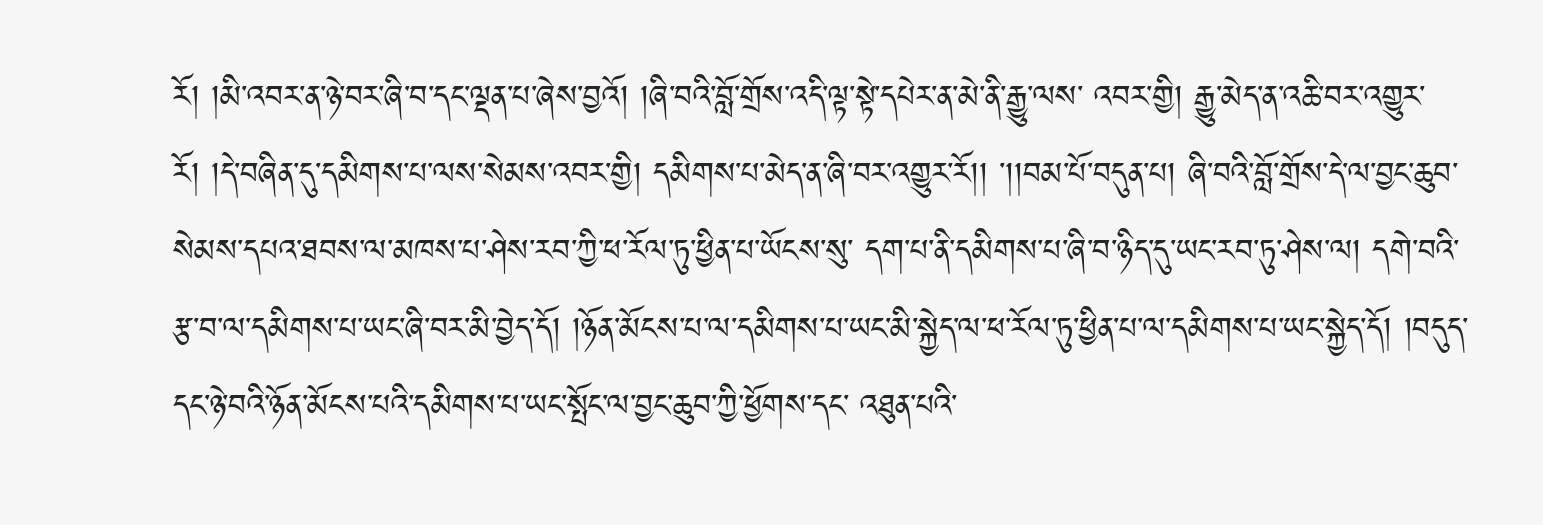རོ། །མི་འབར་ན་ཉེ་བར་ཞི་བ་དང་ལྡན་པ་ཞེས་བྱའོ། །ཞི་བའི་བློ་གྲོས་འདི་ལྟ་སྟེ་དཔེར་ན་མེ་ནི་རྒྱུ་ལས་ འབར་གྱི། རྒྱུ་མེད་ན་འཆི་བར་འགྱུར་རོ། །དེ་བཞིན་དུ་དམིགས་པ་ལས་སེམས་འབར་གྱི། དམིགས་པ་མེད་ན་ཞི་བར་འགྱུར་རོ།། ་།།བམ་པོ་བདུན་པ། ཞི་བའི་བློ་གྲོས་དེ་ལ་བྱང་ཆུབ་སེམས་དཔའ་ཐབས་ལ་མཁས་པ་ཤེས་རབ་ཀྱི་ཕ་རོལ་ཏུ་ཕྱིན་པ་ཡོངས་སུ་ དག་པ་ནི་དམིགས་པ་ཞི་བ་ཉིད་དུ་ཡང་རབ་ཏུ་ཤེས་ལ། དགེ་བའི་རྩ་བ་ལ་དམིགས་པ་ཡང་ཞི་བར་མི་བྱེད་དོ། །ཉོན་མོངས་པ་ལ་དམིགས་པ་ཡང་མི་སྐྱེད་ལ་ཕ་རོལ་ཏུ་ཕྱིན་པ་ལ་དམིགས་པ་ཡང་སྐྱེད་དོ། །བདུད་དང་ཉེ་བའི་ཉོན་མོངས་པའི་དམིགས་པ་ཡང་སྤོང་ལ་བྱང་ཆུབ་ཀྱི་ཕྱོགས་དང་ འཐུན་པའི་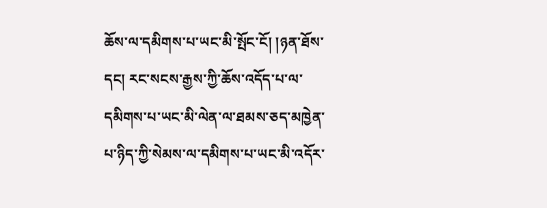ཆོས་ལ་དམིགས་པ་ཡང་མི་སྤོང་ངོ། །ཉན་ཐོས་དང། རང་སངས་རྒྱས་ཀྱི་ཆོས་འདོད་པ་ལ་དམིགས་པ་ཡང་མི་ལེན་ལ་ཐམས་ཅད་མཁྱེན་པ་ཉིད་ཀྱི་སེམས་ལ་དམིགས་པ་ཡང་མི་འདོར་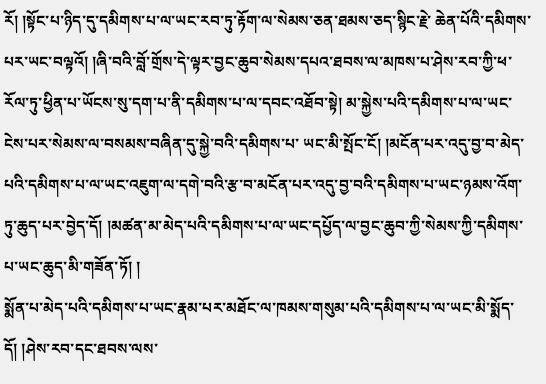རོ། །སྟོང་པ་ཉིད་དུ་དམིགས་པ་ལ་ཡང་རབ་ཏུ་རྟོག་ལ་སེམས་ཅན་ཐམས་ཅད་སྙིང་རྗེ་ ཆེན་པོའི་དམིགས་པར་ཡང་བལྟའོ། །ཞི་བའི་བློ་གྲོས་དེ་ལྟར་བྱང་ཆུབ་སེམས་དཔའ་ཐབས་ལ་མཁས་པ་ཤེས་རབ་ཀྱི་ཕ་རོལ་ཏུ་ཕྱིན་པ་ཡོངས་སུ་དག་པ་ནི་དམིགས་པ་ལ་དབང་འཐོབ་སྟེ། མ་སྐྱེས་པའི་དམིགས་པ་ལ་ཡང་ངེས་པར་སེམས་ལ་བསམས་བཞིན་དུ་སྐྱེ་བའི་དམིགས་པ་ ཡང་མི་སྤོང་ངོ། །མངོན་པར་འདུ་བྱ་བ་མེད་པའི་དམིགས་པ་ལ་ཡང་འཇུག་ལ་དགེ་བའི་རྩ་བ་མངོན་པར་འདུ་བྱ་བའི་དམིགས་པ་ཡང་ཉམས་འོག་ཏུ་ཆུད་པར་བྱེད་དོ། །མཚན་མ་མེད་པའི་དམིགས་པ་ལ་ཡང་དཔྱོད་ལ་བྱང་ཆུབ་ཀྱི་སེམས་ཀྱི་དམིགས་པ་ཡང་ཆུད་མི་གཟོན་ཏོ། །
སྨོན་པ་མེད་པའི་དམིགས་པ་ཡང་རྣམ་པར་མཐོང་ལ་ཁམས་གསུམ་པའི་དམིགས་པ་ལ་ཡང་མི་སྨོད་དོ། །ཤེས་རབ་དང་ཐབས་ལས་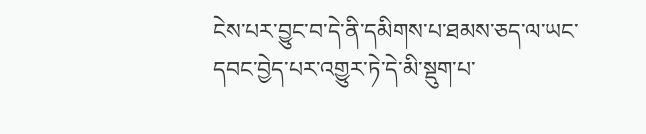ངེས་པར་བྱུང་བ་དེ་ནི་དམིགས་པ་ཐམས་ཅད་ལ་ཡང་དབང་བྱེད་པར་འགྱུར་ཏེ་དེ་མི་སྡུག་པ་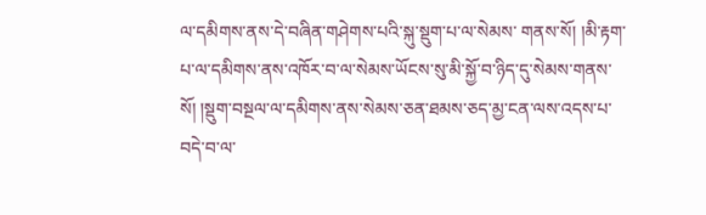ལ་དམིགས་ནས་དེ་བཞིན་གཤེགས་པའི་སྐུ་སྡུག་པ་ལ་སེམས་ གནས་སོ། །མི་རྟག་པ་ལ་དམིགས་ནས་འཁོར་བ་ལ་སེམས་ཡོངས་སུ་མི་སྐྱོ་བ་ཉིད་དུ་སེམས་གནས་སོ། །སྡུག་བསྔལ་ལ་དམིགས་ནས་སེམས་ཅན་ཐམས་ཅད་མྱ་ངན་ལས་འདས་པ་བདེ་བ་ལ་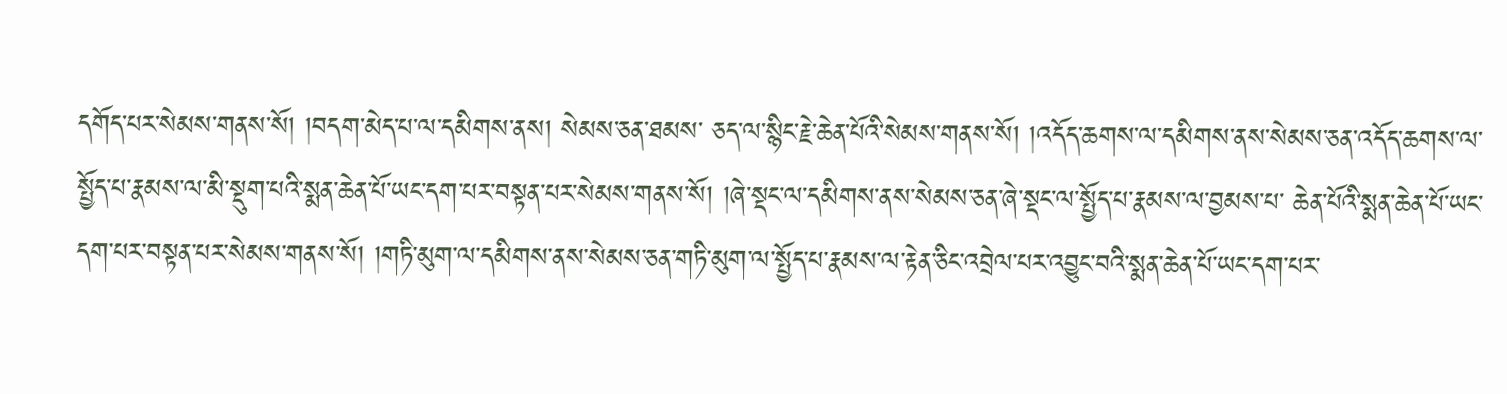དགོད་པར་སེམས་གནས་སོ། །བདག་མེད་པ་ལ་དམིགས་ནས། སེམས་ཅན་ཐམས་ ཅད་ལ་སྙིང་རྗེ་ཆེན་པོའི་སེམས་གནས་སོ། །འདོད་ཆགས་ལ་དམིགས་ནས་སེམས་ཅན་འདོད་ཆགས་ལ་སྤྱོད་པ་རྣམས་ལ་མི་སྡུག་པའི་སྨན་ཆེན་པོ་ཡང་དག་པར་བསྟན་པར་སེམས་གནས་སོ། །ཞེ་སྡང་ལ་དམིགས་ནས་སེམས་ཅན་ཞེ་སྡང་ལ་སྤྱོད་པ་རྣམས་ལ་བྱམས་པ་ ཆེན་པོའི་སྨན་ཆེན་པོ་ཡང་དག་པར་བསྟན་པར་སེམས་གནས་སོ། །གཏི་མུག་ལ་དམིགས་ནས་སེམས་ཅན་གཏི་མུག་ལ་སྤྱོད་པ་རྣམས་ལ་རྟེན་ཅིང་འབྲེལ་པར་འབྱུང་བའི་སྨན་ཆེན་པོ་ཡང་དག་པར་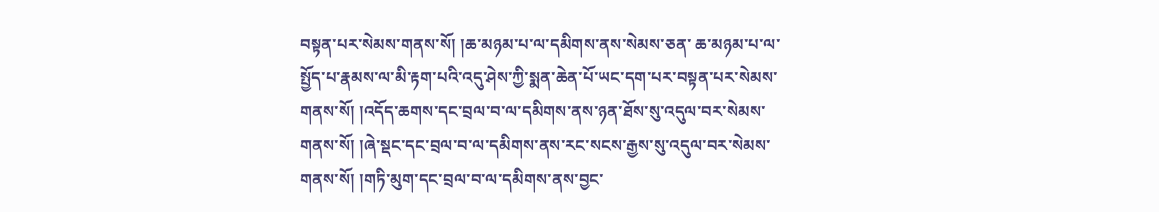བསྟན་པར་སེམས་གནས་སོ། །ཆ་མཉམ་པ་ལ་དམིགས་ནས་སེམས་ཅན་ ཆ་མཉམ་པ་ལ་སྤྱོད་པ་རྣམས་ལ་མི་རྟག་པའི་འདུ་ཤེས་ཀྱི་སྨན་ཆེན་པོ་ཡང་དག་པར་བསྟན་པར་སེམས་གནས་སོ། །འདོད་ཆགས་དང་བྲལ་བ་ལ་དམིགས་ནས་ཉན་ཐོས་སུ་འདུལ་བར་སེམས་གནས་སོ། །ཞེ་སྡང་དང་བྲལ་བ་ལ་དམིགས་ནས་རང་སངས་རྒྱས་སུ་འདུལ་བར་སེམས་ གནས་སོ། །གཏི་མུག་དང་བྲལ་བ་ལ་དམིགས་ནས་བྱང་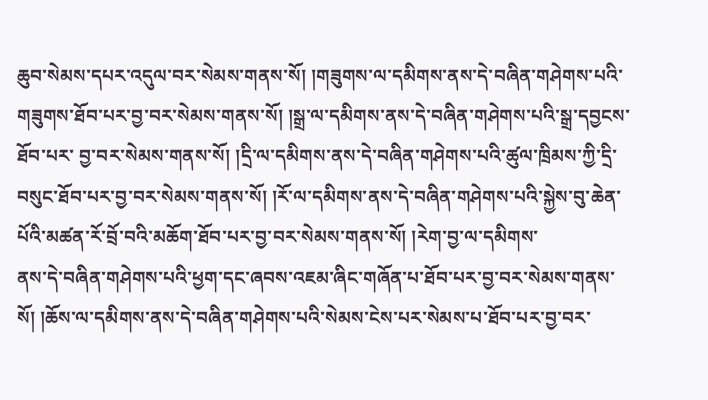ཆུབ་སེམས་དཔར་འདུལ་བར་སེམས་གནས་སོ། །གཟུགས་ལ་དམིགས་ནས་དེ་བཞིན་གཤེགས་པའི་གཟུགས་ཐོབ་པར་བྱ་བར་སེམས་གནས་སོ། །སྒྲ་ལ་དམིགས་ནས་དེ་བཞིན་གཤེགས་པའི་སྒྲ་དབྱངས་ཐོབ་པར་ བྱ་བར་སེམས་གནས་སོ། །དྲི་ལ་དམིགས་ནས་དེ་བཞིན་གཤེགས་པའི་ཚུལ་ཁྲིམས་ཀྱི་དྲི་བསུང་ཐོབ་པར་བྱ་བར་སེམས་གནས་སོ། །རོ་ལ་དམིགས་ནས་དེ་བཞིན་གཤེགས་པའི་སྐྱེས་བུ་ཆེན་པོའི་མཚན་རོ་བྲོ་བའི་མཆོག་ཐོབ་པར་བྱ་བར་སེམས་གནས་སོ། །རེག་བྱ་ལ་དམིགས་
ནས་དེ་བཞིན་གཤེགས་པའི་ཕྱག་དང་ཞབས་འཇམ་ཞིང་གཞོན་པ་ཐོབ་པར་བྱ་བར་སེམས་གནས་སོ། །ཆོས་ལ་དམིགས་ནས་དེ་བཞིན་གཤེགས་པའི་སེམས་ངེས་པར་སེམས་པ་ཐོབ་པར་བྱ་བར་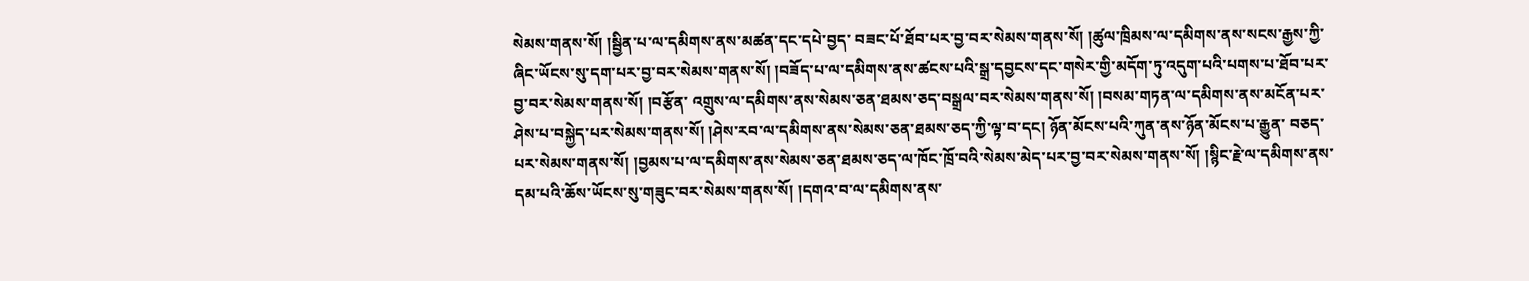སེམས་གནས་སོ། །སྦྱིན་པ་ལ་དམིགས་ནས་མཚན་དང་དཔེ་བྱད་ བཟང་པོ་ཐོབ་པར་བྱ་བར་སེམས་གནས་སོ། །ཚུལ་ཁྲིམས་ལ་དམིགས་ནས་སངས་རྒྱས་ཀྱི་ཞིང་ཡོངས་སུ་དག་པར་བྱ་བར་སེམས་གནས་སོ། །བཟོད་པ་ལ་དམིགས་ནས་ཚངས་པའི་སྒྲ་དབྱངས་དང་གསེར་གྱི་མདོག་ཏུ་འདུག་པའི་པགས་པ་ཐོབ་པར་བྱ་བར་སེམས་གནས་སོ། །བརྩོན་ འགྲུས་ལ་དམིགས་ནས་སེམས་ཅན་ཐམས་ཅད་བསྒྲལ་བར་སེམས་གནས་སོ། །བསམ་གཏན་ལ་དམིགས་ནས་མངོན་པར་ཤེས་པ་བསྐྱེད་པར་སེམས་གནས་སོ། །ཤེས་རབ་ལ་དམིགས་ནས་སེམས་ཅན་ཐམས་ཅད་ཀྱི་ལྟ་བ་དང། ཉོན་མོངས་པའི་ཀུན་ནས་ཉོན་མོངས་པ་རྒྱུན་ བཅད་པར་སེམས་གནས་སོ། །བྱམས་པ་ལ་དམིགས་ནས་སེམས་ཅན་ཐམས་ཅད་ལ་ཁོང་ཁྲོ་བའི་སེམས་མེད་པར་བྱ་བར་སེམས་གནས་སོ། །སྙིང་རྗེ་ལ་དམིགས་ནས་དམ་པའི་ཆོས་ཡོངས་སུ་གཟུང་བར་སེམས་གནས་སོ། །དགའ་བ་ལ་དམིགས་ནས་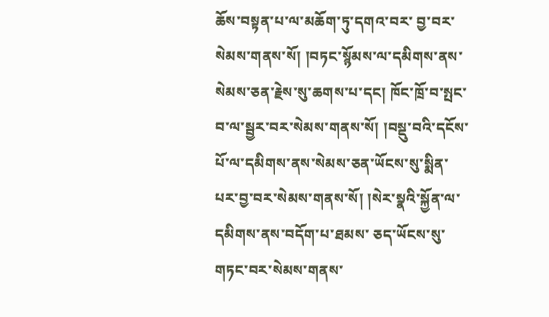ཆོས་བསྟན་པ་ལ་མཆོག་ཏུ་དགའ་བར་ བྱ་བར་སེམས་གནས་སོ། །བཏང་སྙོམས་ལ་དམིགས་ནས་སེམས་ཅན་རྗེས་སུ་ཆགས་པ་དང། ཁོང་ཁྲོ་བ་སྤང་བ་ལ་སྦྱར་བར་སེམས་གནས་སོ། །བསྡུ་བའི་དངོས་པོ་ལ་དམིགས་ནས་སེམས་ཅན་ཡོངས་སུ་སྨིན་པར་བྱ་བར་སེམས་གནས་སོ། །སེར་སྣའི་སྐྱོན་ལ་དམིགས་ནས་བདོག་པ་ཐམས་ ཅད་ཡོངས་སུ་གཏང་བར་སེམས་གནས་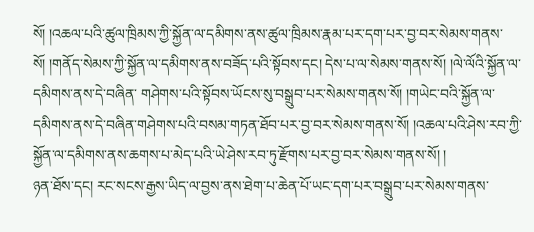སོ། །འཆལ་པའི་ཚུལ་ཁྲིམས་ཀྱི་སྐྱོན་ལ་དམིགས་ནས་ཚུལ་ཁྲིམས་རྣམ་པར་དག་པར་བྱ་བར་སེམས་གནས་སོ། །གནོད་སེམས་ཀྱི་སྐྱོན་ལ་དམིགས་ནས་བཟོད་པའི་སྟོབས་དང། དེས་པ་ལ་སེམས་གནས་སོ། །ལེ་ལོའི་སྐྱོན་ལ་དམིགས་ནས་དེ་བཞིན་ གཤེགས་པའི་སྟོབས་ཡོངས་སུ་བསྒྲུབ་པར་སེམས་གནས་སོ། །གཡེང་བའི་སྐྱོན་ལ་དམིགས་ནས་དེ་བཞིན་གཤེགས་པའི་བསམ་གཏན་ཐོབ་པར་བྱ་བར་སེམས་གནས་སོ། །འཆལ་པའི་ཤེས་རབ་ཀྱི་སྐྱོན་ལ་དམིགས་ནས་ཆགས་པ་མེད་པའི་ཡེ་ཤེས་རབ་ཏུ་རྫོགས་པར་བྱ་བར་སེམས་གནས་སོ། །
ཉན་ཐོས་དང། རང་སངས་རྒྱས་ཡིད་ལ་བྱས་ནས་ཐེག་པ་ཆེན་པོ་ཡང་དག་པར་བསྒྲུབ་པར་སེམས་གནས་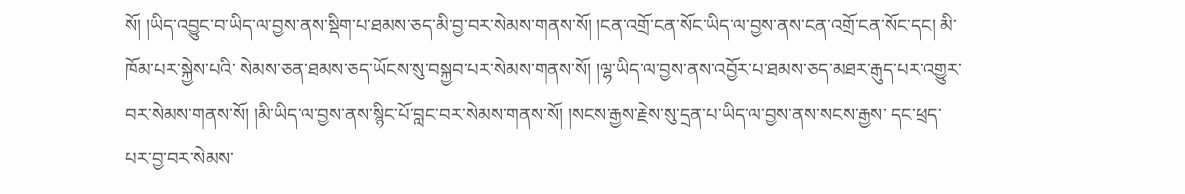སོ། །ཡིད་འབྱུང་བ་ཡིད་ལ་བྱས་ནས་སྡིག་པ་ཐམས་ཅད་མི་བྱ་བར་སེམས་གནས་སོ། །ངན་འགྲོ་ངན་སོང་ཡིད་ལ་བྱས་ནས་ངན་འགྲོ་ངན་སོང་དང། མི་ཁོམ་པར་སྐྱེས་པའི་ སེམས་ཅན་ཐམས་ཅད་ཡོངས་སུ་བསྐྱབ་པར་སེམས་གནས་སོ། །ལྷ་ཡིད་ལ་བྱས་ནས་འབྱོར་པ་ཐམས་ཅད་མཐར་རྒུད་པར་འགྱུར་བར་སེམས་གནས་སོ། །མི་ཡིད་ལ་བྱས་ནས་སྙིང་པོ་བླང་བར་སེམས་གནས་སོ། །སངས་རྒྱས་རྗེས་སུ་དྲན་པ་ཡིད་ལ་བྱས་ནས་སངས་རྒྱས་ དང་ཕྲད་པར་བྱ་བར་སེམས་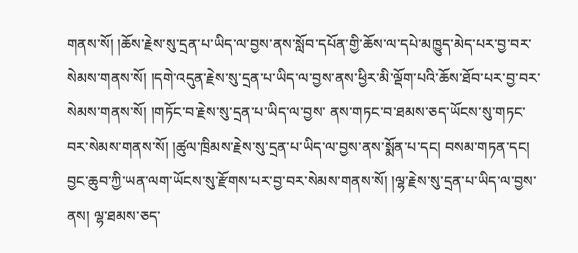གནས་སོ། །ཆོས་རྗེས་སུ་དྲན་པ་ཡིད་ལ་བྱས་ནས་སློབ་དཔོན་གྱི་ཆོས་ལ་དཔེ་མཁྱུད་མེད་པར་བྱ་བར་སེམས་གནས་སོ། །དགེ་འདུན་རྗེས་སུ་དྲན་པ་ཡིད་ལ་བྱས་ནས་ཕྱིར་མི་ལྡོག་པའི་ཆོས་ཐོབ་པར་བྱ་བར་སེམས་གནས་སོ། །གཏོང་བ་རྗེས་སུ་དྲན་པ་ཡིད་ལ་བྱས་ ནས་གཏང་བ་ཐམས་ཅད་ཡོངས་སུ་གཏང་བར་སེམས་གནས་སོ། །ཚུལ་ཁྲིམས་རྗེས་སུ་དྲན་པ་ཡིད་ལ་བྱས་ནས་སྨོན་པ་དང། བསམ་གཏན་དང། བྱང་ཆུབ་ཀྱི་ཡན་ལག་ཡོངས་སུ་རྫོགས་པར་བྱ་བར་སེམས་གནས་སོ། །ལྷ་རྗེས་སུ་དྲན་པ་ཡིད་ལ་བྱས་ནས། ལྷ་ཐམས་ཅད་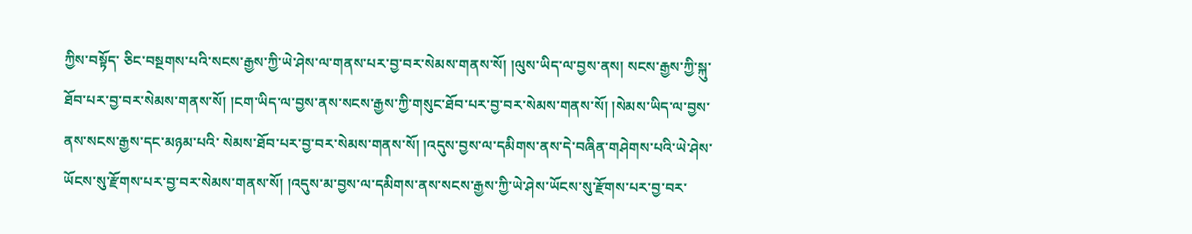ཀྱིས་བསྟོད་ ཅིང་བསྔགས་པའི་སངས་རྒྱས་ཀྱི་ཡེ་ཤེས་ལ་གནས་པར་བྱ་བར་སེམས་གནས་སོ། །ལུས་ཡིད་ལ་བྱས་ནས། སངས་རྒྱས་ཀྱི་སྐུ་ཐོབ་པར་བྱ་བར་སེམས་གནས་སོ། །ངག་ཡིད་ལ་བྱས་ནས་སངས་རྒྱས་ཀྱི་གསུང་ཐོབ་པར་བྱ་བར་སེམས་གནས་སོ། །སེམས་ཡིད་ལ་བྱས་ནས་སངས་རྒྱས་དང་མཉམ་པའི་ སེམས་ཐོབ་པར་བྱ་བར་སེམས་གནས་སོ། །འདུས་བྱས་ལ་དམིགས་ནས་དེ་བཞིན་གཤེགས་པའི་ཡེ་ཤེས་ཡོངས་སུ་རྫོགས་པར་བྱ་བར་སེམས་གནས་སོ། །འདུས་མ་བྱས་ལ་དམིགས་ནས་སངས་རྒྱས་ཀྱི་ཡེ་ཤེས་ཡོངས་སུ་རྫོགས་པར་བྱ་བར་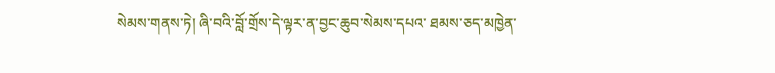སེམས་གནས་ཏེ། ཞི་བའི་བློ་གྲོས་དེ་ལྟར་ན་བྱང་ཆུབ་སེམས་དཔའ་ ཐམས་ཅད་མཁྱེན་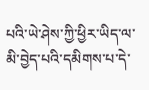པའི་ཡེ་ཤེས་ཀྱི་ཕྱིར་ཡིད་ལ་མི་བྱེད་པའི་དམིགས་པ་དེ་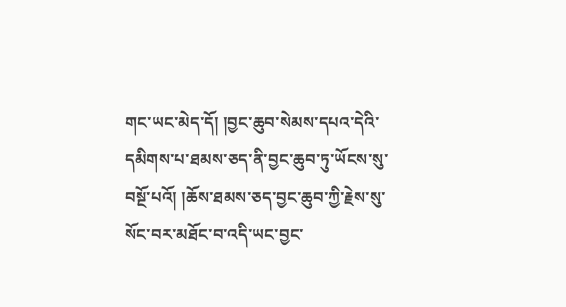གང་ཡང་མེད་དོ། །བྱང་ཆུབ་སེམས་དཔའ་དེའི་དམིགས་པ་ཐམས་ཅད་ནི་བྱང་ཆུབ་ཏུ་ཡོངས་སུ་བསྔོ་པའོ། །ཆོས་ཐམས་ཅད་བྱང་ཆུབ་ཀྱི་རྗེས་སུ་སོང་བར་མཐོང་བ་འདི་ཡང་བྱང་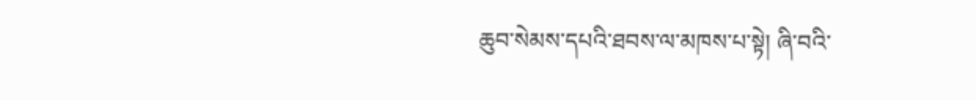ཆུབ་སེམས་དཔའི་ཐབས་ལ་མཁས་པ་སྟེ། ཞི་བའི་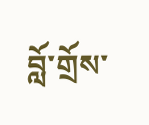བློ་གྲོས་